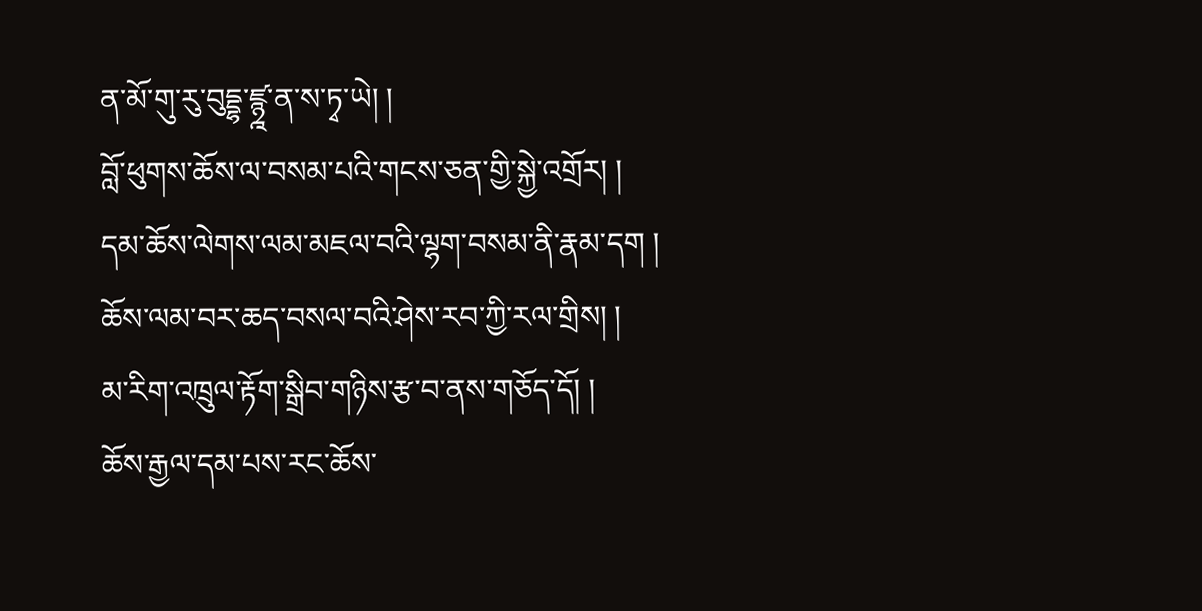ན་མོ་གུ་རུ་བུདྡྷ་ཛྙྰ་ན་ས་ཏྭ་ཡེ། །
བློ་ཕུགས་ཆོས་ལ་བསམ་པའི་གངས་ཅན་གྱི་སྐྱེ་འགྲོར། །
དམ་ཆོས་ལེགས་ལམ་མཇལ་བའི་ལྷག་བསམ་ནི་རྣམ་དག །
ཆོས་ལམ་བར་ཆད་བསལ་བའི་ཤེས་རབ་ཀྱི་རལ་གྲིས། །
མ་རིག་འཁྲུལ་རྟོག་སྒྲིབ་གཉིས་རྩ་བ་ནས་གཅོད་དོ། །
ཆོས་རྒྱལ་དམ་པས་རང་ཆོས་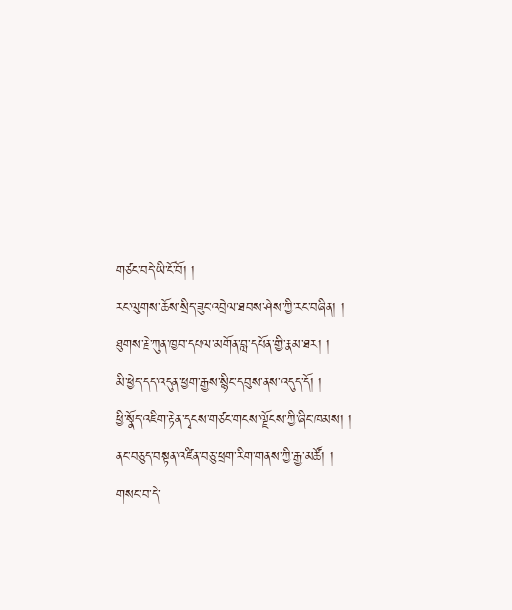གཙང་བདེ་ཡི་ངོ་བོ། །
རང་ལུགས་ཆོས་སྲིད་ཟུང་འབྲེལ་ཐབས་ཤེས་ཀྱི་རང་བཞིན། །
ཐུགས་རྗེ་ཀུན་ཁྱབ་དཔལ་མགོན་བླ་དཔོན་གྱི་རྣམ་ཐར། །
མི་ཕྱེད་དད་འདུན་ཕྱག་རྒྱས་སྙིང་དབུས་ནས་འདུད་དོ། །
ཕྱི་སྣོད་འཇིག་རྟེན་དྭངས་གཙང་གངས་ལྗོངས་ཀྱི་ཞིང་ཁམས། །
ནང་བཅུད་བསྟན་འཛིན་བཅུ་ཕྲག་རིག་གནས་ཀྱི་རྒྱ་མཚོ། །
གསང་བ་དེ་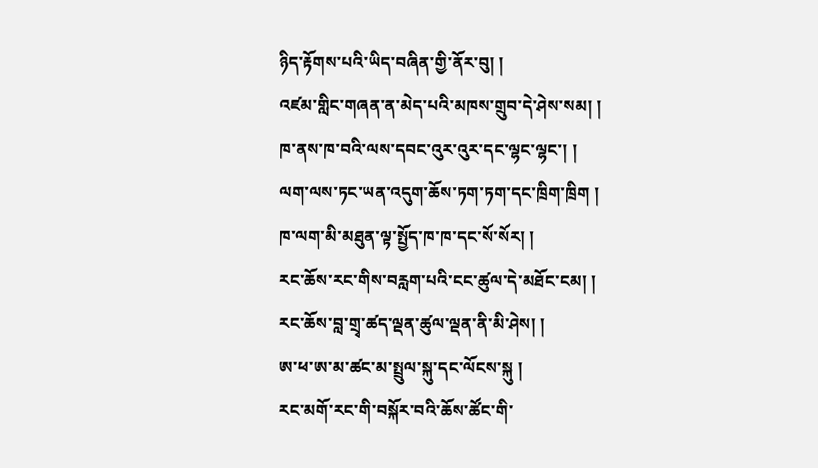ཉིད་རྟོགས་པའི་ཡིད་བཞིན་གྱི་ནོར་བུ། །
འཛམ་གླིང་གཞན་ན་མེད་པའི་མཁས་གྲུབ་དེ་ཤེས་སམ། །
ཁ་ནས་ཁ་བའི་ལས་དབང་འུར་འུར་དང་ལྷང་ལྷང་། །
ལག་ལས་ཏང་ཡན་འདུག་ཆོས་ཏག་ཏག་དང་ཁྲིག་ཁྲིག །
ཁ་ལག་མི་མཐུན་ལྟ་སྤྱོད་ཁ་ཁ་དང་སོ་སོར། །
རང་ཆོས་རང་གིས་བརླག་པའི་ངང་ཚུལ་དེ་མཐོང་ངམ། །
རང་ཆོས་བླ་གྲྭ་ཚད་ལྡན་ཚུལ་ལྡན་ནི་མི་ཤེས། །
ཨ་ཕ་ཨ་མ་ཚང་མ་སྤྲུལ་སྐུ་དང་ལོངས་སྐུ །
རང་མགོ་རང་གི་བསྐོར་བའི་ཆོས་ཚོང་གི་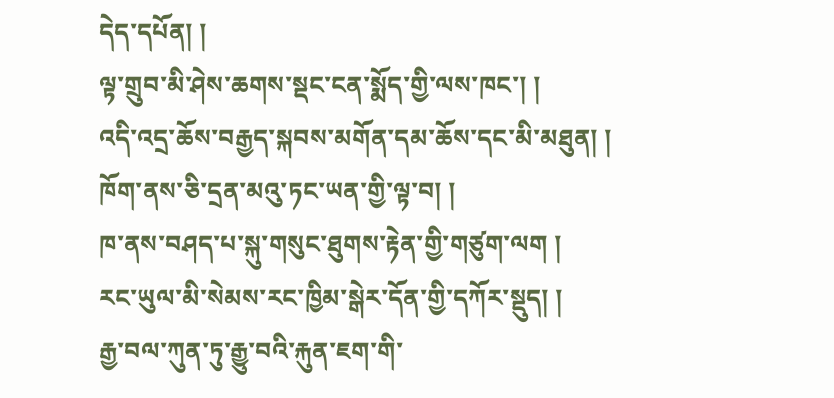དེད་དཔོན། །
ལྟ་གྲུབ་མི་ཤེས་ཆགས་སྡང་ངན་སྨོད་གྱི་ལས་ཁང་། །
འདི་འདྲ་ཆོས་བརྒྱད་སྐབས་མགོན་དམ་ཆོས་དང་མི་མཐུན། །
ཁོག་ནས་ཅི་དྲན་མའུ་ཏང་ཡན་གྱི་ལྟ་བ། །
ཁ་ནས་བཤད་པ་སྐུ་གསུང་ཐུགས་རྟེན་གྱི་གཙུག་ལག །
རང་ཡུལ་མི་སེམས་རང་ཁྱིམ་སྒེར་དོན་གྱི་དཀོར་སྡུད། །
རྒྱ་བལ་ཀུན་ཏུ་རྒྱུ་བའི་རྐུན་ཇག་གི་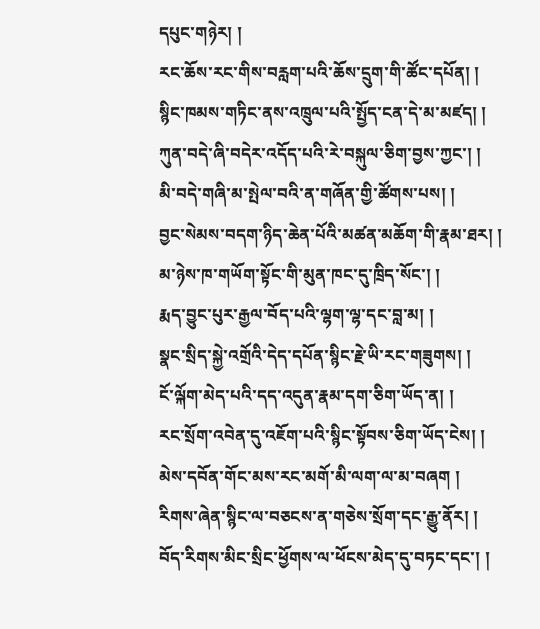དཔུང་གཉེར། །
རང་ཆོས་རང་གིས་བརླག་པའི་ཆོས་དྲུག་གི་ཚོང་དཔོན། །
སྙིང་ཁམས་གཏིང་ནས་འཁྲུལ་པའི་སྤྱོད་ངན་དེ་མ་མཛད། །
ཀུན་བདེ་ཞི་བདེར་འདོད་པའི་རེ་བསྐུལ་ཅིག་བྱས་ཀྱང་། །
མི་བདེ་གཞི་མ་སྤེལ་བའི་ན་གཞོན་གྱི་ཚོགས་པས། །
བྱང་སེམས་བདག་ཉིད་ཆེན་པོའི་མཚན་མཆོག་གི་རྣམ་ཐར། །
མ་ཉེས་ཁ་གཡོག་སྟོང་གི་མུན་ཁང་དུ་ཁྲིད་སོང་། །
རྨད་བྱུང་པུར་རྒྱལ་བོད་པའི་ལྷག་ལྷ་དང་བླ་མ། །
སྣང་སྲིད་སྐྱེ་འགྲོའི་དེད་དཔོན་སྙིང་རྗེ་ཡི་རང་གཟུགས། །
ངོ་ལྐོག་མེད་པའི་དད་འདུན་རྣམ་དག་ཅིག་ཡོད་ན། །
རང་སྲོག་འབེན་དུ་འཇོག་པའི་སྙིང་སྟོབས་ཅིག་ཡོད་ངེས། །
མེས་དབོན་གོང་མས་རང་མགོ་མི་ལག་ལ་མ་བཞག །
རིགས་ཞེན་སྙིང་ལ་བཅངས་ན་གཅེས་སྲོག་དང་རྒྱུ་ནོར། །
བོད་རིགས་མིང་སྲིང་ཕྱོགས་ལ་ཕོངས་མེད་དུ་བཏང་དང་། །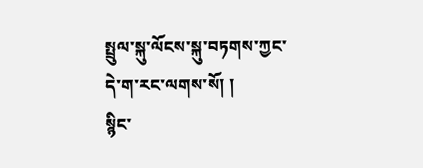སྤྲུལ་སྐུ་ལོངས་སྐུ་བཏགས་ཀྱང་དེ་ག་རང་ལགས་སོ། །
སྙིང་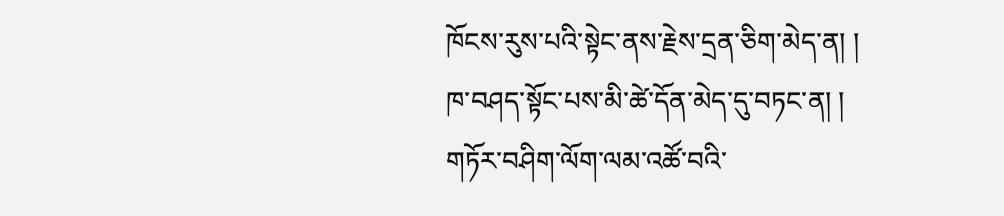ཁོངས་རུས་པའི་སྟེང་ནས་རྗེས་དྲན་ཅིག་མེད་ན། །
ཁ་བཤད་སྟོང་པས་མི་ཚེ་དོན་མེད་དུ་བཏང་ན། །
གཏོར་བཤིག་ལོག་ལམ་འཚོ་བའི་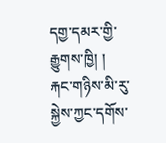དགྱ་དམར་གྱི་རྒྱུགས་ཁྱི། །
རྐང་གཉིས་མི་རུ་སྐྱེས་ཀྱང་དགོས་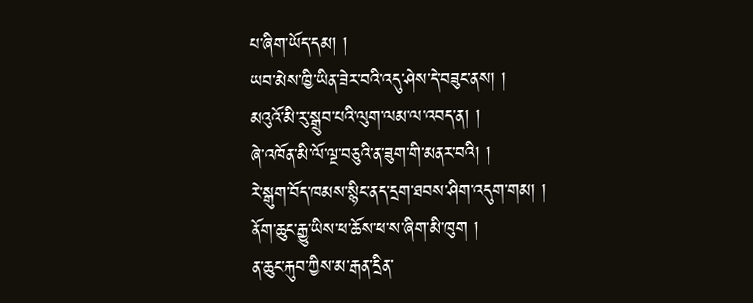པ་ཞིག་ཡོད་དམ། །
ཡབ་མེས་ཁྱི་ཡིན་ཟེར་བའི་འདུ་ཤེས་དེ་བཟུང་ནས། །
མའུའོ་མི་རུ་སྒྲུབ་པའི་ལུག་ལམ་ལ་འབད་ན། །
ཞེ་འཁོན་མི་ལོ་ལྔ་བཅུའི་ན་ཟུག་གི་མནར་བའི། །
རེ་སྒུག་བོད་ཁམས་སྙིང་ནད་དྲག་ཐབས་ཤིག་འདུག་གམ། །
ནོག་ཆུང་རྒྱུ་ཡིས་ཕ་ཆོས་ཕ་ས་ཞིག་མི་ཁུག །
ན་ཆུང་རྐུབ་ཀྱིས་མ་རྒན་དྲིན་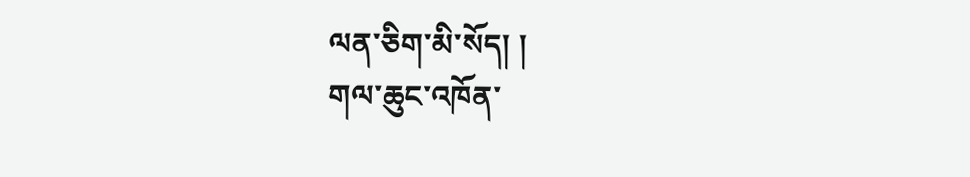ལན་ཅིག་མི་སོད། །
གལ་ཆུང་འཁོན་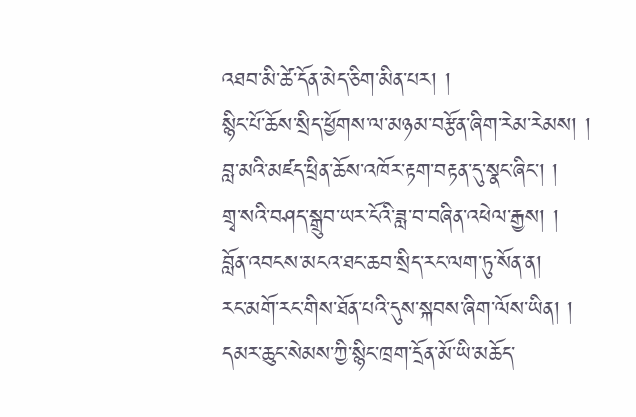འཐབ་མི་ཚེ་དོན་མེད་ཅིག་མིན་པར། །
སྙིང་པོ་ཆོས་སྲིད་ཕྱོགས་ལ་མཉམ་བརྩོན་ཞིག་རེམ་རེམས། །
བླ་མའི་མཛད་ཕྲིན་ཆོས་འཁོར་རྟག་བརྟན་དུ་སྣང་ཞིང་། །
གྲྭ་སའི་བཤད་སྒྲུབ་ཡར་ངོའི་ཟླ་བ་བཞིན་འཕེལ་རྒྱས། །
བློན་འབངས་མངའ་ཐང་ཆབ་སྲིད་རང་ལག་ཏུ་སོན་ན།
རང་མགོ་རང་གིས་ཐོན་པའི་དུས་སྐབས་ཞིག་ལོས་ཡིན། །
དམར་ཆུང་སེམས་ཀྱི་སྙིང་ཁྲག་དྲོན་མོ་ཡི་མཆོད་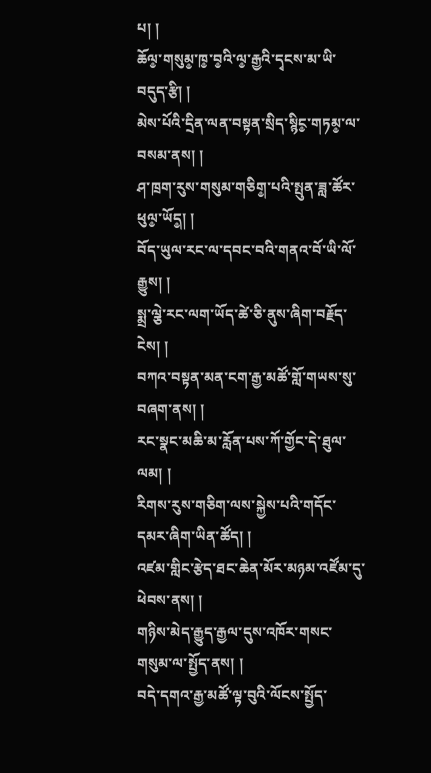པ། །
ཆོལ༵་གསུམ༵་ཁ༵་བ༵འི་ལ༵་རྒྱའི་དྭངས་མ་ཡི་བདུད་རྩི། །
མེས་པོའི་དྲིན་ལན་བསྟན་སྲིད་སྙིང༵་གཏམ༵་ལ་བསམ་ནས། །
ཤ་ཁྲག་རུས་གསུམ་གཅིག༵་པའི་སྤུན་ཟླ་ཚོར་ཕུལ༵་ཡོད༵། །
བོད་ཡུལ་རང་ལ་དབང་བའི་གནའ་བོ་ཡི་ལོ་རྒྱུས། །
སྨྲ་ལྕེ་རང་ལག་ཡོད་ཚེ་ཅི་ནུས་ཞིག་བརྗོད་ངེས། །
བཀའ་བསྟན་མན་ངག་རྒྱ་མཚོ་གློ་གཡས་སུ་བཞག་ནས། །
རང་སྣང་མཆི་མ་རློན་པས་ཀོ་གྱོང་དེ་ཐུལ་ལམ། །
རིགས་རུས་གཅིག་ལས་སྐྱེས་པའི་གདོང་དམར་ཞིག་ཡིན་ཚོད། །
འཛམ་གླིང་རྩེད་ཐང་ཆེན་མོར་མཉམ་འཛོམ་དུ་ཕེབས་ནས། །
གཉིས་མེད་རྒྱུད་རྒྱལ་དུས་འཁོར་གསང་གསུམ་ལ་སྤྱོད་ནས། །
བདེ་དགའ་རྒྱ་མཚོ་ལྟ་བུའི་ལོངས་སྤྱོད་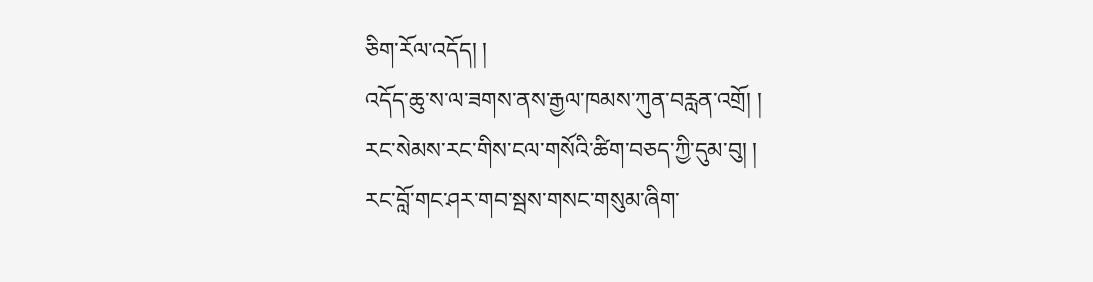ཅིག་རོལ་འདོད། །
འདོད་ཆུ་ས་ལ་ཟགས་ནས་རྒྱལ་ཁམས་ཀུན་བརླན་འགྲོ། །
རང་སེམས་རང་གིས་ངལ་གསོའི་ཚིག་བཅད་ཀྱི་དུམ་བུ། །
རང་བློ་གང་ཤར་གབ་སྦས་གསང་གསུམ་ཞིག་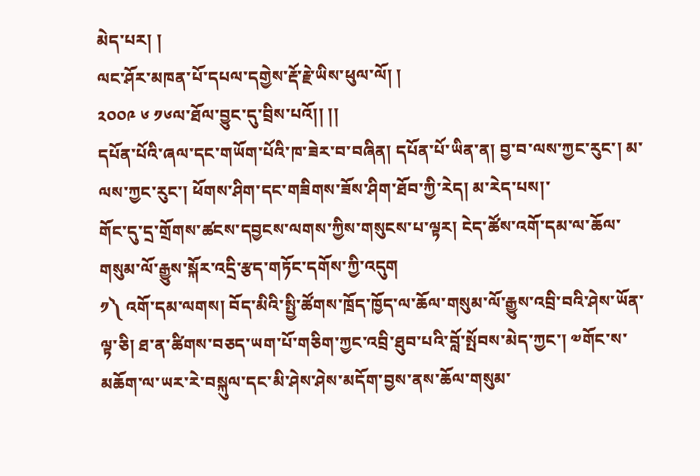མེད་པར། །
ལང་ཤོར་མཁན་པོ་དཔལ་དགྱེས་རྡོ་རྗེ་ཡིས་ཕུལ་ལོ། །
༢༠༠༩ ༦ ༡༦ལ་ཐོལ་བྱུང་དུ་བྲིས་པའོ།། །།
དཔོན་པོའི་ཞལ་དང་གཡོག་པོའི་ཁ་ཟེར་བ་བཞིན། དཔོན་པོ་ཡིན་ན། བྱ་བ་ལས་ཀྱང་རུང་། མ་ལས་ཀྱང་རུང་། ཕོགས་ཤིག་དང་གཟིགས་ཟོས་ཤིག་ཐོབ་ཀྱི་རེད། མ་རེད་པས།་
གོང་དུ་དྲ་གྲོགས་ཚངས་དབྱངས་ལགས་ཀྱིས་གསུངས་པ་ལྟར། ངེད་ཚོས་འགོ་དམ་ལ་ཆོལ་གསུམ་ལོ་རྒྱུས་སྐོར་འདྲི་རྩད་གཏོང་དགོས་ཀྱི་འདུག
༡༽ འགོ་དམ་ལགས། བོད་མིའི་སྤྱི་ཚོགས་ཁྲོད་ཁྱོད་ལ་ཆོལ་གསུམ་ལོ་རྒྱུས་འབྲི་བའི་ཤེས་ཡོན་ལྟ་ཅི། ཐ་ན་ཚིགས་བཅད་ཡག་པོ་གཅིག་ཀྱང་འབྲི་ཐུབ་པའི་བློ་སྤོབས་མེད་ཀྱང་། ༧གོང་ས་མཆོག་ལ་ཡར་རེ་བསྐུལ་དང་མི་ཤེས་ཤེས་མདོག་བྱས་ནས་ཆོལ་གསུམ་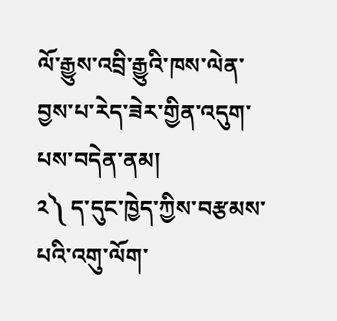ལོ་རྒྱུས་འབྲི་རྒྱུའི་ཁས་ལེན་བྱས་པ་རེད་ཟེར་གྱིན་འདུག་པས་བདེན་ནམ།
༢༽ ད་དུང་ཁྱེད་ཀྱིས་བརྩམས་པའི་འགུ་ལོག་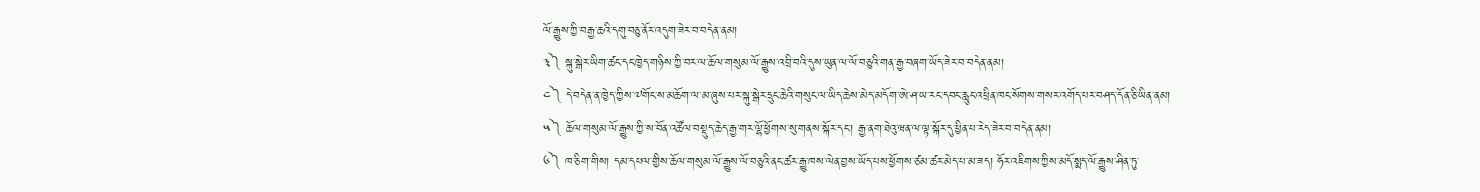ལོ་རྒྱུས་ཀྱི་བརྒྱ་ཆའི་དགུ་བཅུ་ནོར་འདུག་ཟེར་བ་བདེན་ནམ།
༣༽ སྐུ་སྒེར་ཡིག་ཚང་དང་ཁྱེད་གཉིས་ཀྱི་བར་ལ་ཆོལ་གསུམ་ལོ་རྒྱུས་འབྲི་བའི་དུས་ཡུན་ལ་ལོ་བཅུའི་གན་རྒྱ་བཞག་ཡོད་ཟེར་བ་བདེན་ནམ།
༤༽ དེ་བདེན་ན་ཁྱེད་ཀྱིས་༧གོང་ས་མཆོག་ལ་མ་ཞུས་པར་སྐུ་སྒེར་དྲུང་ཆེའི་གསུང་ལ་ཡིད་ཆེས་མེད་མདོག་ཨེ་ཤ་ཡ་རང་དབང་རླུང་འཕྲིན་ཁང་སོགས་གསར་འགོད་པར་བཤད་དོན་ཅི་ཡིན་ནམ།
༥༽ ཆོལ་གསུམ་ལོ་རྒྱུས་ཀྱི་ས་བོན་འཚོལ་བསྡུད་ཆེད་རྒྱ་གར་ལྷོ་ཕྱོགས་སུ་གནས་སྐོར་དང་། རྒྱ་ནག་ཐེའུ་ཝན་ལ་ལྟ་སྐོར་དུ་ཕྱིན་པ་རེད་ཟེར་བ་བདེན་ནམ།
༦༽ ཁ་ཅིག་གིས། དམ་དཔལ་གྱིས་ཆོལ་གསུམ་ལོ་རྒྱུས་ལོ་བཅུའི་ནང་ཚར་རྒྱུ་ཁས་ལེན་བྱས་ཡོད་པས་ཕྱོགས་ཙམ་ཚར་མེད་པ་མ་ཟད། ཧོར་འཇིགས་ཀྱིས་མདོ་སྨད་ལོ་རྒྱུས་ཤིན་ཏུ་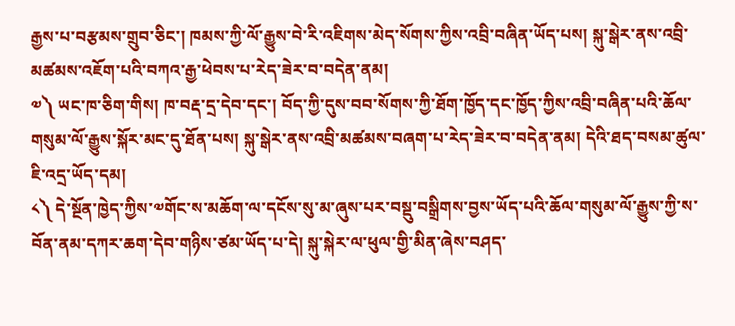རྒྱས་པ་བརྩམས་གྲུབ་ཅིང་། ཁམས་ཀྱི་ལོ་རྒྱུས་བེ་རི་འཇིགས་མེད་སོགས་ཀྱིས་འབྲི་བཞིན་ཡོད་པས། སྐུ་སྒེར་ནས་འབྲི་མཚམས་འཇོག་པའི་བཀའ་རྒྱ་ཕེབས་པ་རེད་ཟེར་བ་བདེན་ནམ།
༧༽ ཡང་ཁ་ཅིག་གིས། ཁ་བརྡ་དྲ་དེབ་དང་། བོད་ཀྱི་དུས་བབ་སོགས་ཀྱི་ཐོག་ཁྱོད་དང་ཁྱོད་ཀྱིས་འབྲི་བཞིན་པའི་ཆོལ་གསུམ་ལོ་རྒྱུས་སྐོར་མང་དུ་ཐོན་པས། སྐུ་སྒེར་ནས་འབྲི་མཚམས་བཞག་པ་རེད་ཟེར་བ་བདེན་ནམ། དེའི་ཐད་བསམ་ཚུལ་ཇི་འདྲ་ཡོད་དམ།
༨༽ དེ་སྔོན་ཁྱེད་ཀྱིས་༧གོང་ས་མཆོག་ལ་དངོས་སུ་མ་ཞུས་པར་བསྡུ་བསྒྲིགས་བྱས་ཡོད་པའི་ཆོལ་གསུམ་ལོ་རྒྱུས་ཀྱི་ས་བོན་ནམ་དཀར་ཆག་དེབ་གཉིས་ཙམ་ཡོད་པ་དེ། སྐུ་སྐེར་ལ་ཕུལ་གྱི་མིན་ཞེས་བཤད་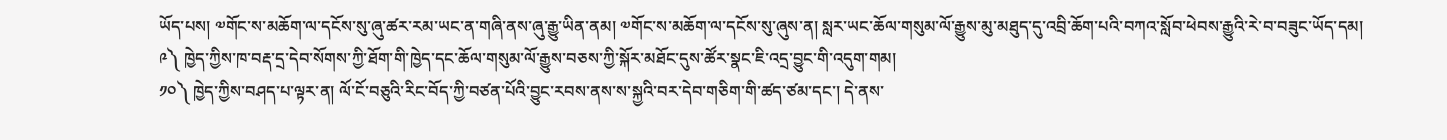ཡོད་པས། ༧གོང་ས་མཆོག་ལ་དངོས་སུ་ཞུ་ཚར་རམ་ཡང་ན་གཞི་ནས་ཞུ་རྒྱུ་ཡིན་ནམ། ༧གོང་ས་མཆོག་ལ་དངོས་སུ་ཞུས་ན། སླར་ཡང་ཆོལ་གསུམ་ལོ་རྒྱུས་མུ་མཐུད་དུ་འབྲི་ཆོག་པའི་བཀའ་སློབ་ཕེབས་རྒྱུའི་རེ་བ་བཟུང་ཡོད་དམ།
༩༽ ཁྱེད་ཀྱིས་ཁ་བརྡ་དྲ་དེབ་སོགས་ཀྱི་ཐོག་གི་ཁྱེད་དང་ཆོལ་གསུམ་ལོ་རྒྱུས་བཅས་ཀྱི་སྐོར་མཐོང་དུས་ཚོར་སྣང་ཇི་འདྲ་བྱུང་གི་འདུག་གམ།
༡༠༽ ཁྱེད་ཀྱིས་བཤད་པ་ལྟར་ན། ལོ་ངོ་བཅུའི་རིང་བོད་ཀྱི་བཙན་པོའི་བྱུང་རབས་ནས་ས་སྐྱའི་བར་དེབ་གཅིག་གི་ཚད་ཙམ་དང་། དེ་ནས་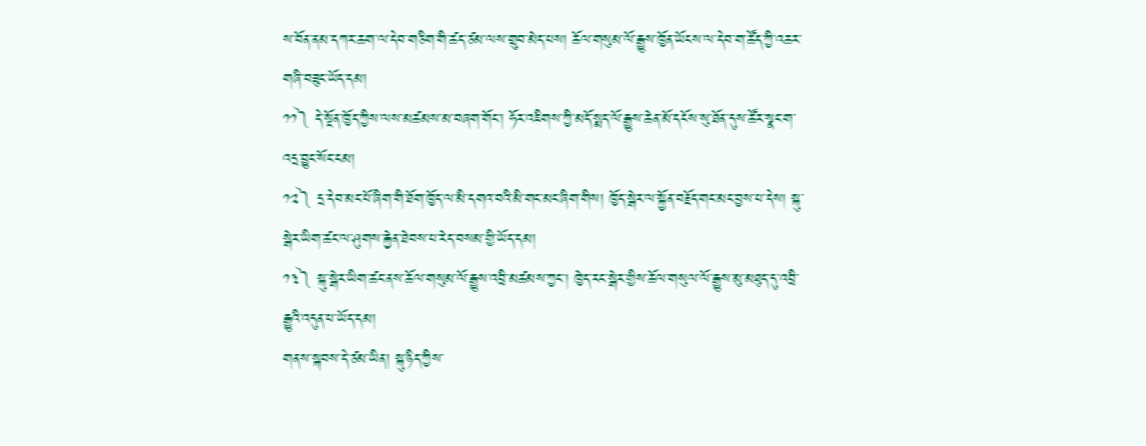ས་བོན་ནམ་དཀར་ཆག་ལ་དེབ་གཅིག་གི་ཚད་ཙམ་ལས་གྲུབ་མེད་པས། ཆོལ་གསུམ་ལོ་རྒྱུས་ཁྱོན་ཡོངས་ལ་དེབ་ག་ཚོད་ཀྱི་འཆར་གཞི་བཟུང་ཡོད་དམ།
༡༡༽ དེ་སྔོན་ཁྱོད་ཀྱིས་ལས་མཚམས་མ་བཞག་གོང་། ཧོར་འཇིགས་ཀྱི་མདོ་སྨད་ལོ་རྒྱུས་ཆེན་མོ་དངོས་སུ་ཐོན་དུས་ཚོར་སྣང་ག་འདྲ་བྱུང་སོང་ངམ།
༡༢༽ དྲ་དེབ་མང་པོ་ཞིག་གི་ཐོག་ཁྱོད་ལ་མི་དགའ་བའི་མི་གང་མང་ཞིག་གིས། ཁྱོད་སྒེར་ལ་སྐྱོན་བརྗོད་གང་མང་བྱས་པ་དེས། སྐུ་སྒེར་ཡིག་ཚང་ལ་ཤུགས་རྐྱེན་ཐེབས་པ་རེད་བསམ་གྱི་ཡོད་དམ།
༡༣༽ སྐུ་སྒེར་ཡིག་ཚང་ནས་ཆོལ་གསུམ་ལོ་རྒྱུས་འབྲི་མཚམས་ཀྱང་། ཁྱེད་རང་སྒེར་གྱིས་ཆོལ་གསུལ་ལོ་རྒྱུས་མུ་མཐུད་དུ་འབྲི་རྒྱུའི་འདུན་པ་ཡོད་དམ།
གནས་སྐབས་དེ་ཙམ་ཡིན། སྐུ་ཉིད་ཀྱིས་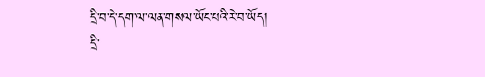དྲི་བ་དེ་དག་ལ་ལན་གསལ་ཡོང་པའི་རེ་བ་ཡོད།
དྲི་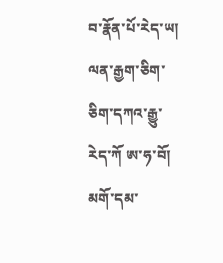བ་རྣོན་པོ་རེད་ཡ། ལན་རྒྱག་ཅིག་ཅིག་དཀའ་རྒྱུ་རེད་ཀོ ཨ་ཧ་བོ། མགོ་དམ་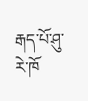རྒད་པོ་ཤུ་རེ་ཁོ